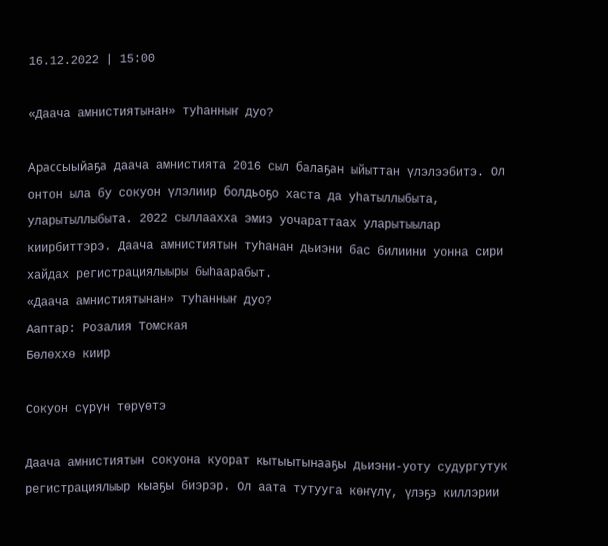16.12.2022 | 15:00

«Даача амнистиятынан» туһанныҥ дуо?

Арассыыйаҕа даача амнистията 2016 сыл балаҕан ыйыттан үлэлээбитэ. Ол онтон ыла бу сокуон үлэлиир болдьоҕо хаста да уһатыллыбыта, уларытыллыбыта. 2022 сыллаахха эмиэ уочараттаах уларытыылар киирбиттэрэ. Даача амнистиятын туһанан дьиэни бас билиини уонна сири хайдах регистрациялыыры быһаарабыт.
«Даача амнистиятынан» туһанныҥ дуо?
Ааптар: Розалия Томская
Бөлөххө киир

Сокуон сүрүн төрүөтэ

Даача амнистиятын сокуона куорат кытыытынааҕы дьиэни-уоту судургутук регистрациялыыр кыаҕы биэрэр. Ол аата тутууга көҥүлү, үлэҕэ киллэрии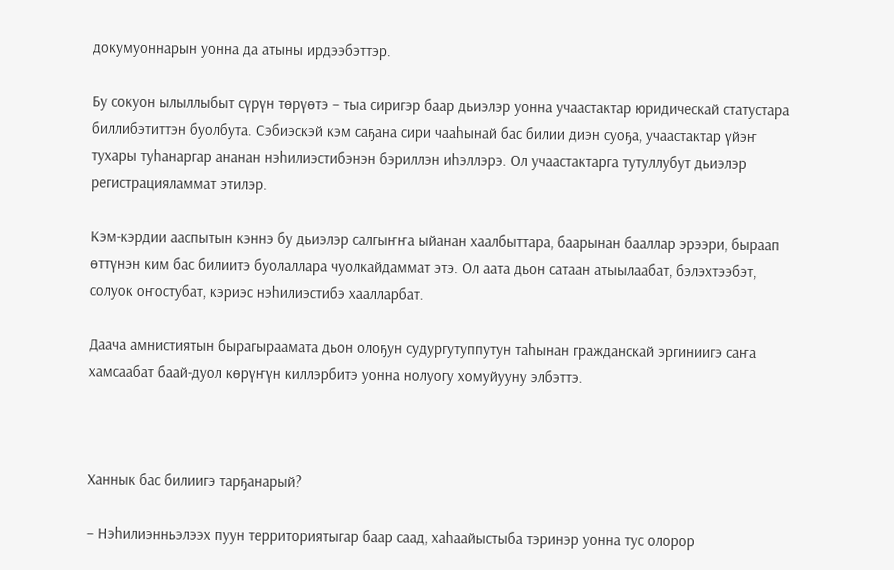докумуоннарын уонна да атыны ирдээбэттэр.

Бу сокуон ылыллыбыт сүрүн төрүөтэ – тыа сиригэр баар дьиэлэр уонна учаастактар юридическай статустара биллибэтиттэн буолбута. Сэбиэскэй кэм саҕана сири чааһынай бас билии диэн суоҕа, учаастактар үйэҥ тухары туһанаргар ананан нэһилиэстибэнэн бэриллэн иһэллэрэ. Ол учаастактарга тутуллубут дьиэлэр регистрацияламмат этилэр.

Кэм-кэрдии ааспытын кэннэ бу дьиэлэр салгыҥҥа ыйанан хаалбыттара, баарынан бааллар эрээри, быраап өттүнэн ким бас билиитэ буолаллара чуолкайдаммат этэ. Ол аата дьон сатаан атыылаабат, бэлэхтээбэт, солуок оҥостубат, кэриэс нэһилиэстибэ хаалларбат.

Даача амнистиятын бырагыраамата дьон олоҕун судургутуппутун таһынан гражданскай эргиниигэ саҥа хамсаабат баай-дуол көрүҥүн киллэрбитэ уонна нолуогу хомуйууну элбэттэ.



Ханнык бас билиигэ тарҕанарый?

– Нэһилиэнньэлээх пуун территориятыгар баар саад, хаһаайыстыба тэринэр уонна тус олорор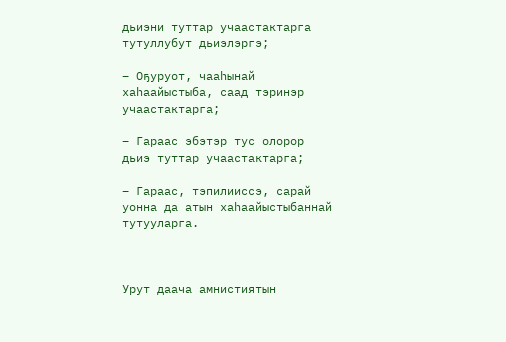дьиэни туттар учаастактарга тутуллубут дьиэлэргэ;

– Оҕуруот, чааһынай хаһаайыстыба, саад тэринэр учаастактарга;

– Гараас эбэтэр тус олорор дьиэ туттар учаастактарга;

– Гараас, тэпилииссэ, сарай уонна да атын хаһаайыстыбаннай тутууларга.



Урут даача амнистиятын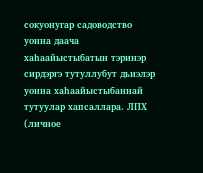сокуонугар садоводство уонна даача хаһаайыстыбатын тэринэр сирдэргэ тутуллубут дьиэлэр уонна хаһаайыстыбаннай тутуулар хапсаллара. ЛПХ (личное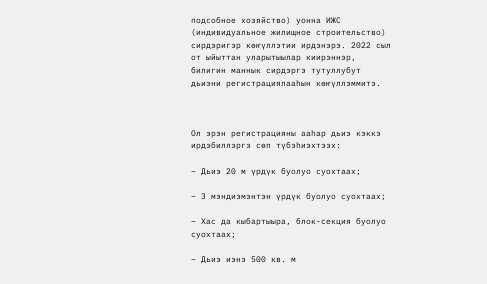подсобное хозяйство) уонна ИЖС (индивидуальное жилищное строительство) сирдэригэр көҥүллэтии ирдэнэрэ. 2022 сыл от ыйыттан уларытыылар киирэннэр, билигин маннык сирдэргэ тутуллубут дьиэни регистрациялааһын көҥүллэммитэ.



Ол эрэн регистрацияны ааһар дьиэ кэккэ ирдэбиллэргэ сөп түбэһиэхтээх:

– Дьиэ 20 м үрдүк буолуо суохтаах;

– 3 мэндиэмэнтэн үрдүк буолуо суохтаах;

– Хас да кыбартыыра, блок-секция буолуо суохтаах;

– Дьиэ иэнэ 500 кв. м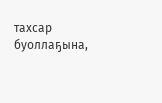тахсар буоллаҕына,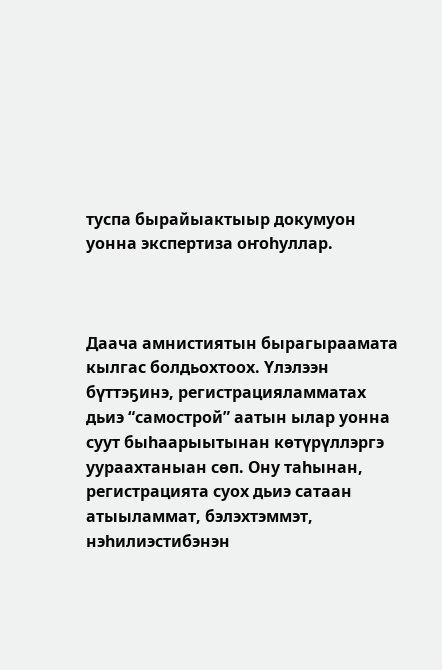туспа бырайыактыыр докумуон уонна экспертиза оҥоһуллар.



Даача амнистиятын бырагыраамата кылгас болдьохтоох. Үлэлээн бүттэҕинэ, регистрацияламматах дьиэ “самострой” аатын ылар уонна суут быһаарыытынан көтүрүллэргэ уураахтаныан сөп. Ону таһынан, регистрацията суох дьиэ сатаан атыыламмат, бэлэхтэммэт, нэһилиэстибэнэн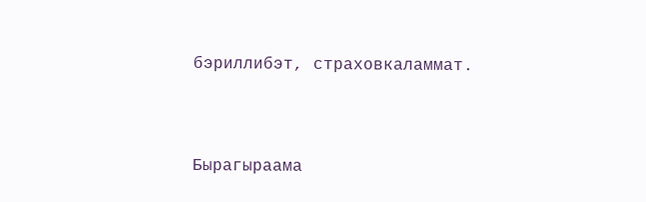бэриллибэт, страховкаламмат.



Бырагыраама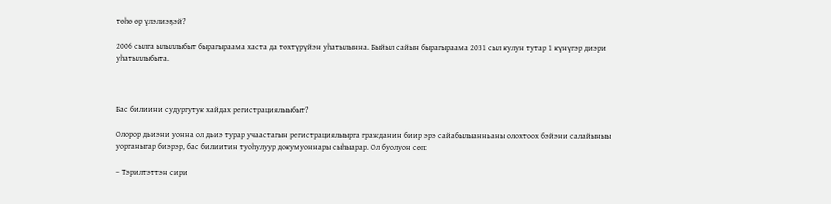төһө өр үлэлиэҕэй?

2006 сылга ылыллыбыт бырагыраама хаста да төхтүрүйэн уһатылынна. Быйыл сайын бырагыраама 2031 сыл кулун тутар 1 күнүгэр диэри уһатыллыбыта.



Бас билиини судургутук хайдах регистрациялыыбыт?

Олорор дьиэни уонна ол дьиэ турар учаастагын регистрациялыырга гражданин биир эрэ сайабылыанньаны олохтоох бэйэни салайыныы уорганыгар биэрэр, бас билиитин туоһулуур докумуоннары сыһыарар. Ол буолуон сөп:

– Тэрилтэттэн сири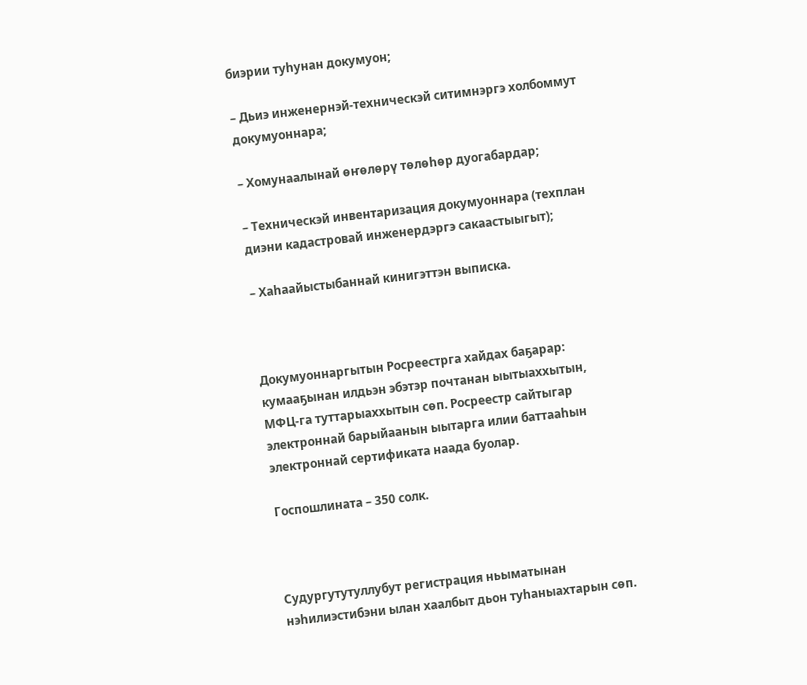биэрии туһунан докумуон;

– Дьиэ инженернэй-техническэй ситимнэргэ холбоммут докумуоннара;

– Хомунаалынай өҥөлөрү төлөһөр дуогабардар;

– Техническэй инвентаризация докумуоннара (техплан диэни кадастровай инженердэргэ сакаастыыгыт);

– Хаһаайыстыбаннай кинигэттэн выписка.



Докумуоннаргытын Росреестрга хайдах баҕарар: кумааҕынан илдьэн эбэтэр почтанан ыытыаххытын, МФЦ-га туттарыаххытын сөп. Росреестр сайтыгар электроннай барыйаанын ыытарга илии баттааһын электроннай сертификата наада буолар.

Госпошлината – 350 солк.



Судургутутуллубут регистрация ньыматынан нэһилиэстибэни ылан хаалбыт дьон туһаныахтарын сөп.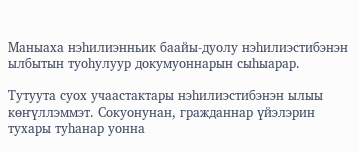Маныаха нэһилиэнньик баайы-дуолу нэһилиэстибэнэн ылбытын туоһулуур докумуоннарын сыһыарар.

Тутуута суох учаастактары нэһилиэстибэнэн ылыы көҥүллэммэт. Сокуонунан, гражданнар үйэлэрин тухары туһанар уонна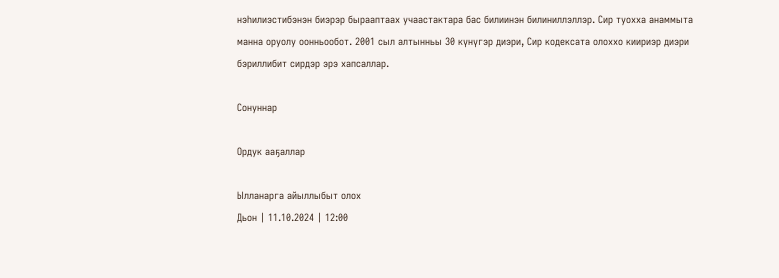нэһилиэстибэнэн биэрэр бырааптаах учаастактара бас билиинэн билиниллэллэр. Сир туохха анаммыта манна оруолу оонньообот. 2001 сыл алтынньы 30 күнүгэр диэри, Сир кодексата олоххо киириэр диэри бэриллибит сирдэр эрэ хапсаллар.

Сонуннар

Ордук ааҕаллар

Ылланарга айыллыбыт олох
Дьон | 11.10.2024 | 12:00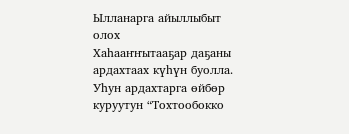Ылланарга айыллыбыт олох
Хаһааҥҥытааҕар даҕаны ардахтаах күһүн буолла. Уһун ардахтарга өйбөр куруутун “Тохтообокко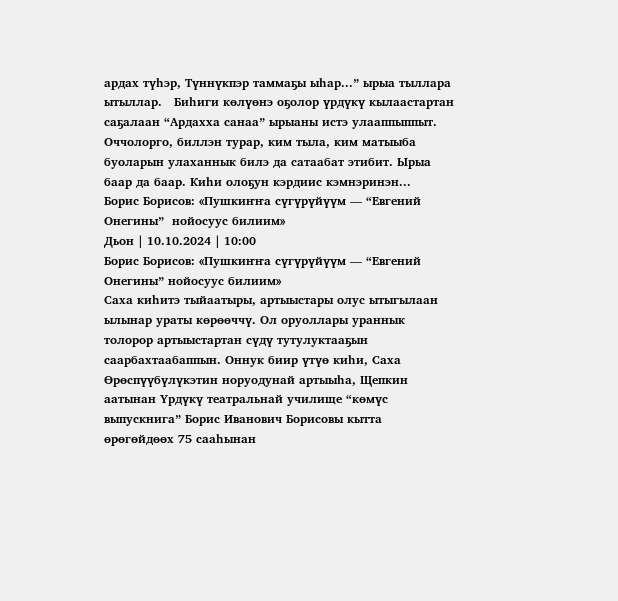ардах түһэр, Түннүкпэр таммаҕы ыһар...” ырыа тыллара ытыллар.   Биһиги көлүөнэ оҕолор үрдүкү кылаастартан саҕалаан “Ардахха санаа” ырыаны истэ улааппыппыт. Оччолорго, биллэн турар, ким тыла, ким матыыба буоларын улаханнык билэ да сатаабат этибит. Ырыа баар да баар. Киһи олоҕун кэрдиис кэмнэринэн...
Борис Борисов: «Пушкиҥҥа сүгүрүйүүм — “Евгений Онегины”  нойосуус билиим»
Дьон | 10.10.2024 | 10:00
Борис Борисов: «Пушкиҥҥа сүгүрүйүүм — “Евгений Онегины” нойосуус билиим»
Саха киһитэ тыйаатыры, артыыстары олус ытыгылаан  ылынар ураты көрөөччү. Ол оруоллары ураннык толорор артыыстартан сүдү тутулуктааҕын саарбахтаабаппын. Оннук биир үтүө киһи, Саха Өрөспүүбүлүкэтин норуодунай артыыһа, Щепкин аатынан Үрдүкү театральнай училище “көмүс выпускнига” Борис Иванович Борисовы кытта өрөгөйдөөх 75 сааһынан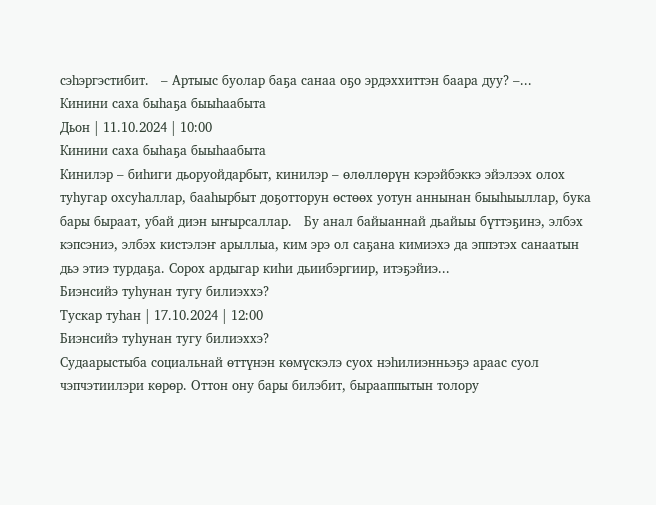сэһэргэстибит.   – Артыыс буолар баҕа санаа оҕо эрдэххиттэн баара дуу? –...
Кинини саха быһаҕа быыһаабыта
Дьон | 11.10.2024 | 10:00
Кинини саха быһаҕа быыһаабыта
Кинилэр – биһиги дьоруойдарбыт, кинилэр – өлөллөрүн кэрэйбэккэ эйэлээх олох туһугар охсуһаллар, бааһырбыт доҕотторун өстөөх уотун аннынан быыһыыллар, бука бары быраат, убай диэн ыҥырсаллар.   Бу анал байыаннай дьайыы бүттэҕинэ, элбэх кэпсэниэ, элбэх кистэлэҥ арыллыа, ким эрэ ол саҕана кимиэхэ да эппэтэх санаатын дьэ этиэ турдаҕа. Сорох ардыгар киһи дьиибэргиир, итэҕэйиэ...
Биэнсийэ туһунан тугу билиэххэ?
Тускар туһан | 17.10.2024 | 12:00
Биэнсийэ туһунан тугу билиэххэ?
Судаарыстыба социальнай өттүнэн көмүскэлэ суох нэһилиэнньэҕэ араас суол чэпчэтиилэри көрөр. Оттон ону бары билэбит, бырааппытын толору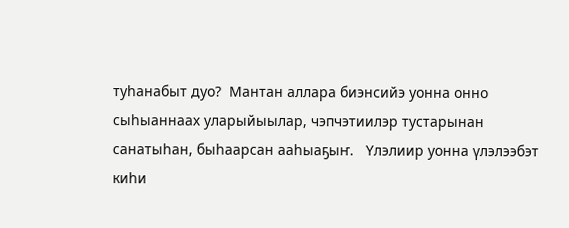туһанабыт дуо?  Мантан аллара биэнсийэ уонна онно сыһыаннаах уларыйыылар, чэпчэтиилэр тустарынан санатыһан, быһаарсан ааһыаҕыҥ.   Үлэлиир уонна үлэлээбэт киһи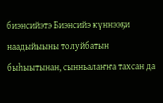биэнсийэтэ Биэнсийэ күннээҕи наадыйыыны толуйбатын быһыытынан, сынньалаҥҥа тахсан да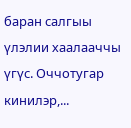баран салгыы үлэлии хаалааччы үгүс. Оччотугар кинилэр,...